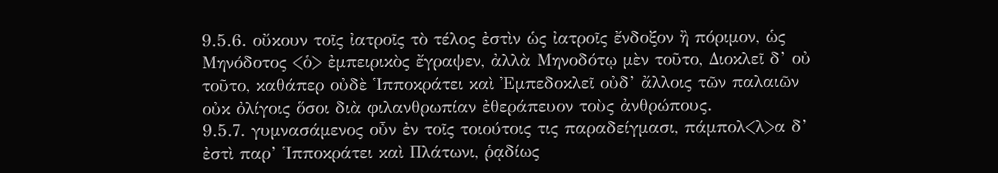9.5.6. οὔκουν τοῖς ἰατροῖς τὸ τέλος ἐστὶν ὡς ἰατροῖς ἔνδοξον ἢ πόριµον, ὡς Μηνόδοτος <ὁ> ἐµπειρικὸς ἔγραψεν, ἀλλὰ Μηνοδότῳ µὲν τοῦτο, Διοκλεῖ δ’ οὐ τοῦτο, καθάπερ οὐδὲ ῾Ιπποκράτει καὶ ᾿Εµπεδοκλεῖ οὐδ’ ἄλλοις τῶν παλαιῶν οὐκ ὀλίγοις ὅσοι διὰ φιλανθρωπίαν ἐθεράπευον τοὺς ἀνθρώπους.
9.5.7. γυµνασάµενος οὖν ἐν τοῖς τοιούτοις τις παραδείγµασι, πάµπολ<λ>α δ’ ἐστὶ παρ’ ῾Ιπποκράτει καὶ Πλάτωνι, ῥᾳδίως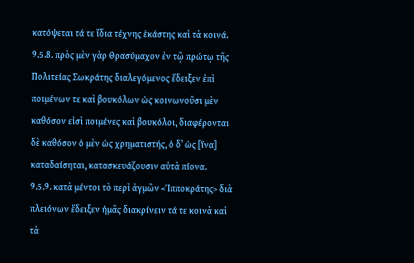κατόψεται τά τε ἴδια τέχνης ἑκάστης καὶ τὰ κοινά.
9.5.8. πρὸς µὲν γὰρ Θρασύµαχον ἐν τῷ πρώτῳ τῆς Πολιτείας Σωκράτης διαλεγόµενος ἔδειξεν ἐπὶ ποιµένων τε καὶ βουκόλων ὡς κοινωνοῦσι µὲν καθόσον εἰσὶ ποιµένες καὶ βουκόλοι, διαφέρονται δὲ καθόσον ὁ µὲν ὡς χρηµατιστής, ὁ δ’ ὡς [ἵνα] καταδαίσηται, κατασκευάζουσιν αὐτὰ πίονα.
9.5.9. κατὰ µέντοι τὸ περὶ ἀγµῶν <῾Ιπποκράτης> διὰ πλειόνων ἔδειξεν ἡµᾶς διακρίνειν τά τε κοινὰ καὶ τὰ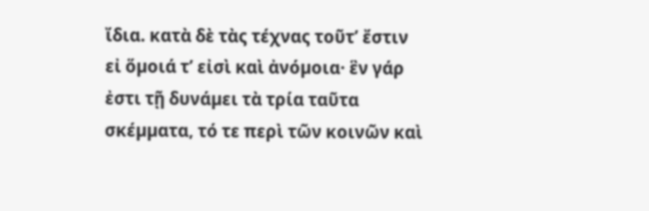ἴδια. κατὰ δὲ τὰς τέχνας τοῦτ’ ἔστιν εἰ ὅµοιά τ’ εἰσὶ καὶ ἀνόµοια· ἓν γάρ ἐστι τῇ δυνάµει τὰ τρία ταῦτα σκέµµατα, τό τε περὶ τῶν κοινῶν καὶ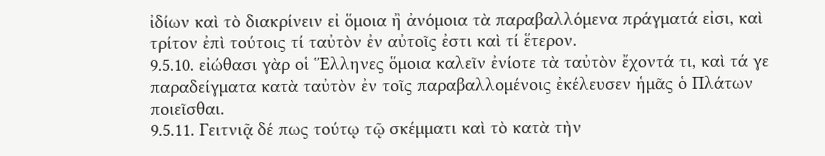ἰδίων καὶ τὸ διακρίνειν εἰ ὅµοια ἢ ἀνόµοια τὰ παραβαλλόµενα πράγµατά εἰσι, καὶ τρίτον ἐπὶ τούτοις τί ταὐτὸν ἐν αὐτοῖς ἐστι καὶ τί ἕτερον.
9.5.10. εἰώθασι γὰρ οἱ ῞Ελληνες ὅµοια καλεῖν ἐνίοτε τὰ ταὐτὸν ἔχοντά τι, καὶ τά γε παραδείγµατα κατὰ ταὐτὸν ἐν τοῖς παραβαλλοµένοις ἐκέλευσεν ἡµᾶς ὁ Πλάτων ποιεῖσθαι.
9.5.11. Γειτνιᾷ δέ πως τούτῳ τῷ σκέµµατι καὶ τὸ κατὰ τὴν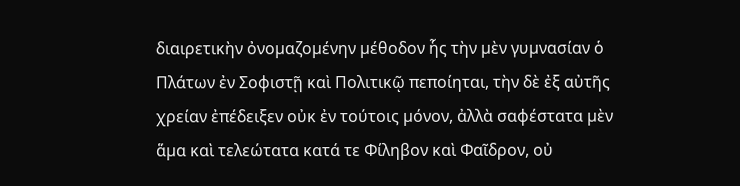διαιρετικὴν ὀνοµαζοµένην µέθοδον ἧς τὴν µὲν γυµνασίαν ὁ Πλάτων ἐν Σοφιστῇ καὶ Πολιτικῷ πεποίηται, τὴν δὲ ἐξ αὐτῆς χρείαν ἐπέδειξεν οὐκ ἐν τούτοις µόνον, ἀλλὰ σαφέστατα µὲν ἅµα καὶ τελεώτατα κατά τε Φίληβον καὶ Φαῖδρον, οὐ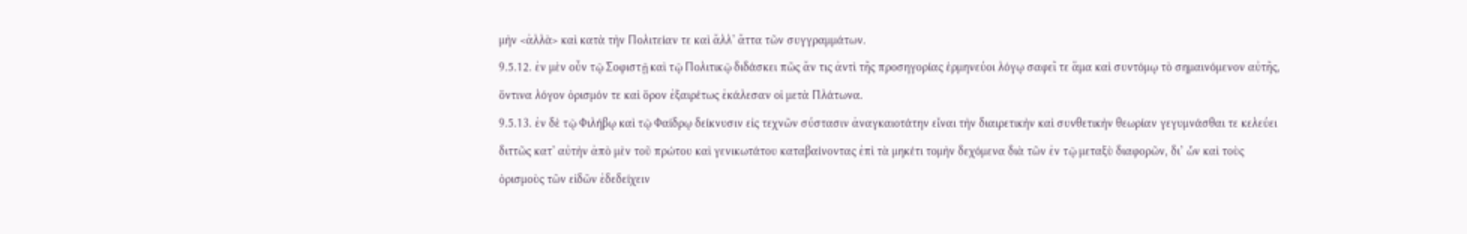µὴν <ἀλλὰ> καὶ κατὰ τὴν Πολιτείαν τε καὶ ἄλλ’ ἄττα τῶν συγγραµµάτων.
9.5.12. ἐν µὲν οὖν τῷ Σοφιστῇ καὶ τῷ Πολιτικῷ διδάσκει πῶς ἄν τις ἀντὶ τῆς προσηγορίας ἑρµηνεύοι λόγῳ σαφεῖ τε ἅµα καὶ συντόµῳ τὸ σηµαινόµενον αὐτῆς, ὅντινα λόγον ὁρισµόν τε καὶ ὅρον ἐξαιρέτως ἐκάλεσαν οἱ µετὰ Πλάτωνα.
9.5.13. ἐν δὲ τῷ Φιλήβῳ καὶ τῷ Φαίδρῳ δείκνυσιν εἰς τεχνῶν σύστασιν ἀναγκαιοτάτην εἶναι τὴν διαιρετικὴν καὶ συνθετικὴν θεωρίαν γεγυµνάσθαι τε κελεύει διττῶς κατ’ αὐτὴν ἀπὸ µὲν τοῦ πρώτου καὶ γενικωτάτου καταβαίνοντας ἐπὶ τὰ µηκέτι τοµὴν δεχόµενα διὰ τῶν ἐν τῷ µεταξὺ διαφορῶν, δι’ ὧν καὶ τοὺς ὁρισµοὺς τῶν εἰδῶν ἐδεδείχειν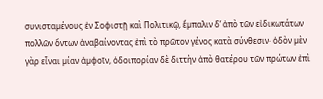συνισταµένους ἐν Σοφιστῇ καὶ Πολιτικῷ, ἔµπαλιν δ’ ἀπὸ τῶν εἰδικωτάτων πολλῶν ὄντων ἀναβαίνοντας ἐπὶ τὸ πρῶτον γένος κατὰ σύνθεσιν· ὁδὸν µὲν γὰρ εἶναι µίαν ἀµφοῖν, ὁδοιπορίαν δὲ διττὴν ἀπὸ θατέρου τῶν πρώτων ἐπὶ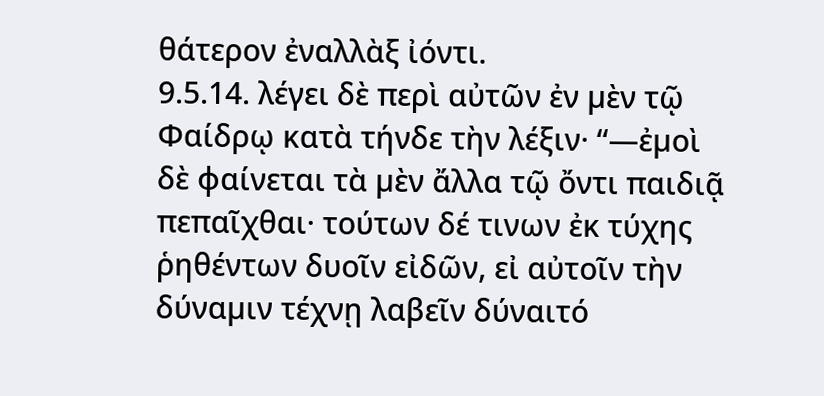θάτερον ἐναλλὰξ ἰόντι.
9.5.14. λέγει δὲ περὶ αὐτῶν ἐν µὲν τῷ Φαίδρῳ κατὰ τήνδε τὴν λέξιν· “—ἐµοὶ δὲ φαίνεται τὰ µὲν ἄλλα τῷ ὄντι παιδιᾷ πεπαῖχθαι· τούτων δέ τινων ἐκ τύχης ῥηθέντων δυοῖν εἰδῶν, εἰ αὐτοῖν τὴν δύναµιν τέχνῃ λαβεῖν δύναιτό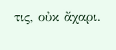τις, οὐκ ἄχαρι.